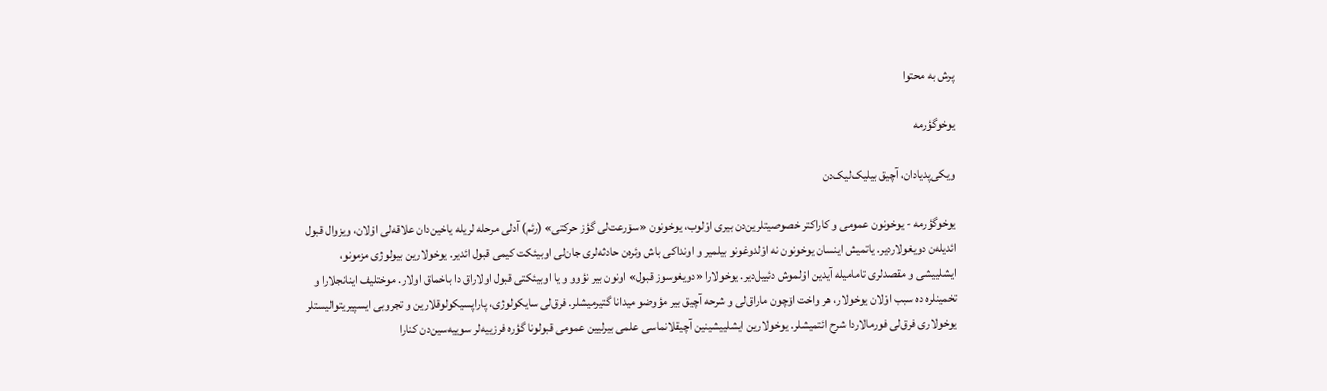پرش به محتوا

یوخوگؤرمه

ویکی‌پدیادان، آچیق بیلیک‌لیک‌دن

یوخوگؤرمه - یوخونون عمومی و کاراکتر خصوصیتلرین‌دن بیری اوْلوب، یوخونون «سۆرعت‌لی گؤز حرکتی» (رئم) آدلی مرحله لریله یاخین‌دان علاقه‌لی اوْلان، ویزوال قبول ائدیله‌ن دویغولاردیر. یاتمیش اینسان یوخونون نه اوْلدوغونو بیلمیر و اونداکی باش وئره‌ن حادثه‌لری جان‌لی اوبیئکت کیمی قبول ائدیر. یوخولارین بیولوژی مزمونو، ایشلییشی و مقصدلری تامامیله آیدین اوْلموش دئییل‌دیر. یوخولارا «دویغوسوز قبول» اونون بیر نؤوو و یا اوبیئکتی قبول اولاراق دا باخماق اولار. موختلیف اینانجلارا و تخمینلره ده سبب اوْلان یوخولار، هر واخت اۆچون ماراق‌لی و شرحه آچیق بیر مؤوضو میدانا گتیرمیشلر. فرق‌لی سایکولوژی، پاراپسیکولوقلارین و تجروبی ایسپیریتوالیستلر یوخولاری فرق‌لی فورمالاردا شرح ائتمیشلر. یوخولارین ایشلییشینین آچیقلانماسی علمی بیرلیین عمومی قبولونا گؤره فرزییه‌لر سوییه‌سین‌دن کنارا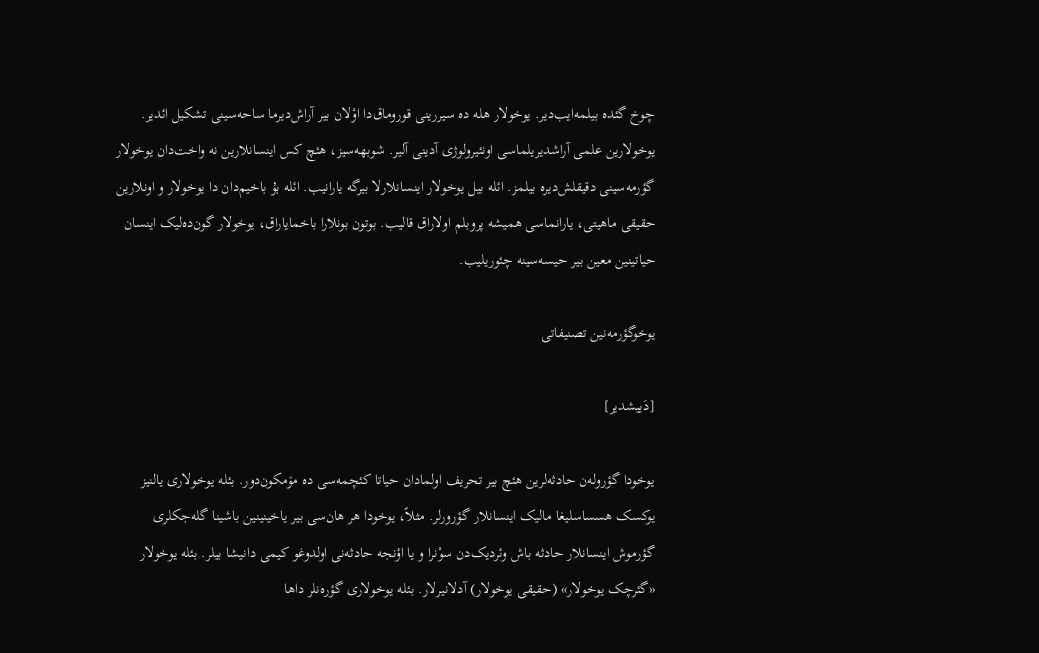چوخ گئده بیلمه‌ایب‌دیر. یوخولار هله ده سیررینی قوروماق‌دا اوْلان بیر آراش‌دیرما ساحه‌سینی تشکیل ائدیر. یوخولارین علمی آراشدیریلماسی اونئیرولوژی آدینی آلیر. شوبهه‌سیز، هئچ کس اینسانلارین نه واخت‌دان یوخولار گؤرمه‌سینی دقیقلش‌دیره بیلمز. ائله بیل یوخولار اینسانلارلا بیرگه یارانیب. ائله بۇ باخیم‌دان دا یوخولار و اونلارین حقیقی ماهیتی، یارانماسی همیشه پروبلم اولاراق قالیب. بوتون بونلارا باخمایاراق، یوخولار گون‌ده‌لیک اینسان حیاتینین معین بیر حیسه‌سینه چئوریلیب.

یوخوگؤرمه‌نین تصنیفاتی

[دَییشدیر]

یوخودا گؤروله‌ن حادثه‌لرین هئچ بیر تحریف اولمادان حیاتا کئچمه‌سی ده مۆمکون‌دور. بئله یوخولاری یالنیز یوکسک هسساسلیغا مالیک اینسانلار گؤرورلر. مثلاً، یوخودا هر هان‌سی بیر یاخینینین باشینا گله‌جکلری گؤرموش اینسانلار حادثه باش وئردیک‌دن سوْنرا و یا اؤنجه حادثه‌نی اولدوغو کیمی دانیشا بیلر. بئله یوخولار «گئرچک یوخولار» (حقیقی یوخولار) آدلانیرلار. بئله یوخولاری گؤره‌نلر داها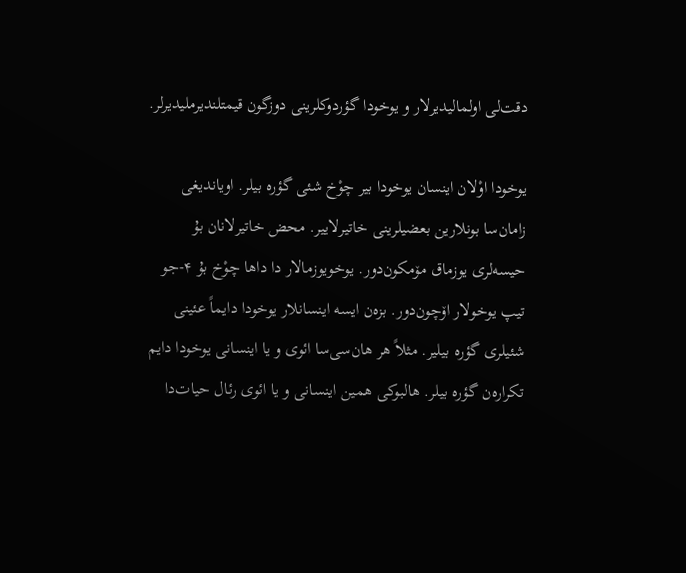دقت‌لی اولمالیدیرلار و یوخودا گؤردوکلرینی دوزگون قیمتلندیرملیدیرلر.

یوخودا اوْلان اینسان یوخودا بیر چوْخ شئی گؤره بیلر. اویاندیغی زامان‌سا بونلارین بعضیلرینی خاتیرلاییر. محض خاتیرلانان بۇ حیسه‌لری یوزماق مۆمکون‌دور. یوخویوزمالار دا داها چوْخ بۇ ۴-جو تیپ یوخولار اۆچون‌دور. بزه‌ن ایسه اینسانلار یوخودا دایماً عئینی شئیلری گؤره بیلیر. مثلاً هر هان‌سی‌سا ائوی و یا اینسانی یوخودا دایم تکراره‌ن گؤره بیلر. هالبوکی همین اینسانی و یا ائوی رئال حیات‌دا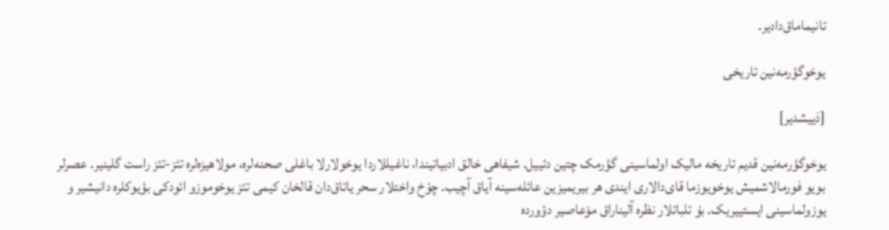تانیماماق‌دادیر.

یوخوگؤرمه‌نین تاریخی

[دَییشدیر]

یوخوگؤرمه‌نین قدیم تاریخه مالیک اولماسینی گؤرمک چتین دئییل. شیفاهی خالق ادبیاتیندا، ناغیللاردا یوخولارلا باغلی صحنه‌لره، مولاهیزه‌لره تئز-تئز راست گلینیر. عصرلر بویو فورمالاشمیش یوخویوزما قای‌دالاری ایندی هر بیریمیزین عائله‌سینه آیاق آچیب. چوْخ واختلار سحر یاتاق‌دان قالخان کیمی تئز یوخوموزو ائودکی بؤیوکلره دانیشیر و یوزولماسینی ایستییریک. بۇ تلباتلار نظره آلیناراق مۆعاصیر دؤورده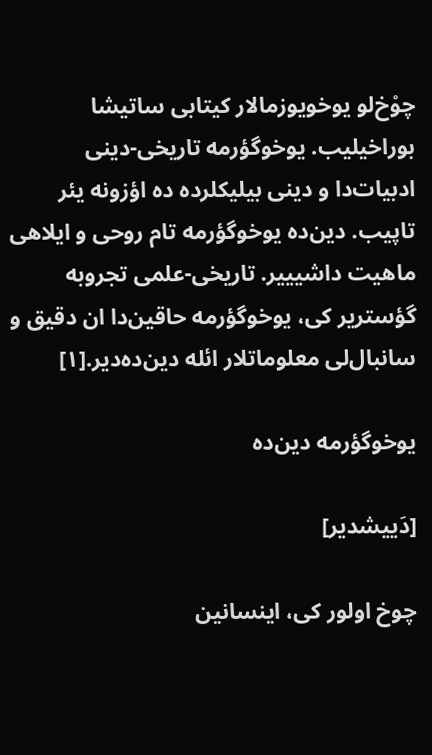چوْخ‌لو یوخویوزمالار کیتابی ساتیشا بوراخیلیب. یوخوگؤرمه تاریخی-دینی ادبیات‌دا و دینی بیلیکلرده ده اؤزونه یئر تاپیب. دین‌ده یوخوگؤرمه تام روحی و ایلاهی ماهیت داشیییر. تاریخی-علمی تجروبه گؤستریر کی، یوخوگؤرمه حاقین‌دا ان دقیق و سانبال‌لی معلوماتلار ائله دین‌ده‌دیر.[۱]

یوخوگؤرمه دین‌ده

[دَییشدیر]

چوخ اولور کی، اینسانین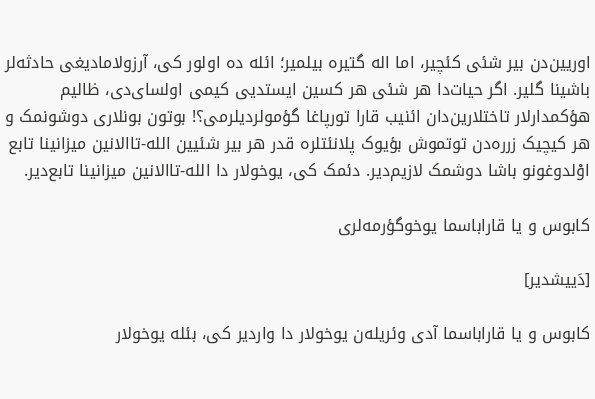اوریین‌دن بیر شئی کئچیر، اما اله گتیره بیلمیر؛ ائله ده اولور کی، آرزولامادیغی حادثه‌لر باشینا گلیر. اگر حیات‌دا هر شئی هر کسین ایستدیی کیمی اولسای‌دی، ظالیم هؤکمدارلار تاختلارین‌دان ائنیب قارا تورپاغا گؤمولردیلرمی؟! بوتون بونلاری دوشونمک و هر کیچیک زرره‌دن توتموش بؤیوک پلانئتلره قدر هر بیر شئیین الله-تاالانین میزانینا تابع اوْلدوغونو باشا دوشمک لازیم‌دیر. دئمک کی، یوخولار دا الله-تاالانین میزانینا تابع‌دیر.

کابوس و یا قاراباسما یوخوگؤرمه‌لری

[دَییشدیر]

کابوس و یا قاراباسما آدی وئریله‌ن یوخولار دا واردیر کی، بئله یوخولار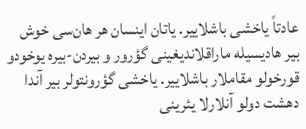عادتاً یاخشی باشلاییر. یاتان اینسان هر هان‌سی خوش بیر هادیسیله ماراقلاندیغینی گؤرور و بیردن-بیره یوخودو قورخولو مقاملار باشلاییر. یاخشی گؤرونتولر بیر آندا دهشت دولو آنلارلا یئرینی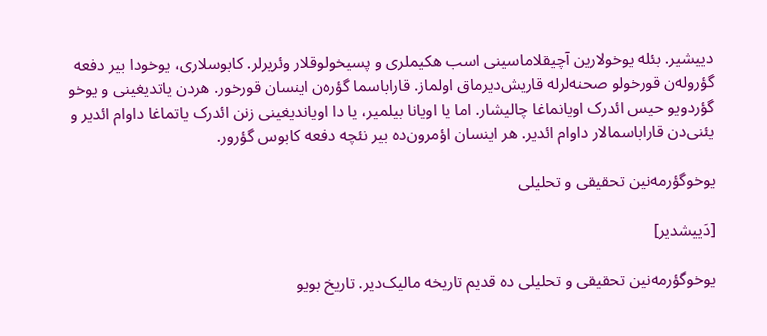دییشیر. بئله یوخولارین آچیقلاماسینی اسب هکیملری و پسیخولوقلار وئریرلر. کابوسلاری، یوخودا بیر دفعه گؤروله‌ن قورخولو صحنه‌لرله قاریش‌دیرماق اولماز. قاراباسما گؤره‌ن اینسان قورخور. هردن یاتدیغینی و یوخو گؤردویو حیس ائدرک اویانماغا چالیشار. اما یا اویانا بیلمیر، یا دا اویاندیغینی زنن ائدرک یاتماغا داوام ائدیر و یئنی‌دن قاراباسمالار داوام ائدیر. هر اینسان اؤمرون‌ده بیر نئچه دفعه کابوس گؤرور.

یوخوگؤرمه‌نین تحقیقی و تحلیلی

[دَییشدیر]

یوخوگؤرمه‌نین تحقیقی و تحلیلی ده قدیم تاریخه مالیک‌دیر. تاریخ بویو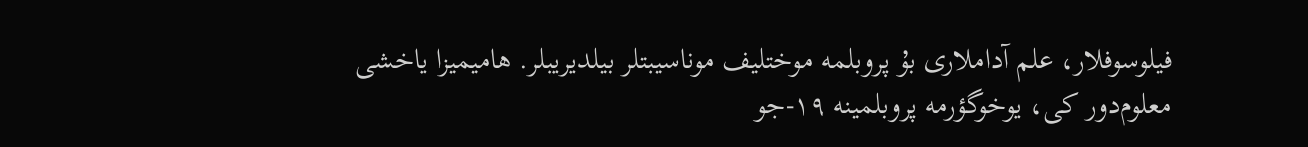فیلوسوفلار، علم آداملاری بۇ پروبلمه موختلیف موناسیبتلر بیلدیریبلر. هامیمیزا یاخشی معلوم‌دور کی، یوخوگؤرمه پروبلمینه ۱۹-جو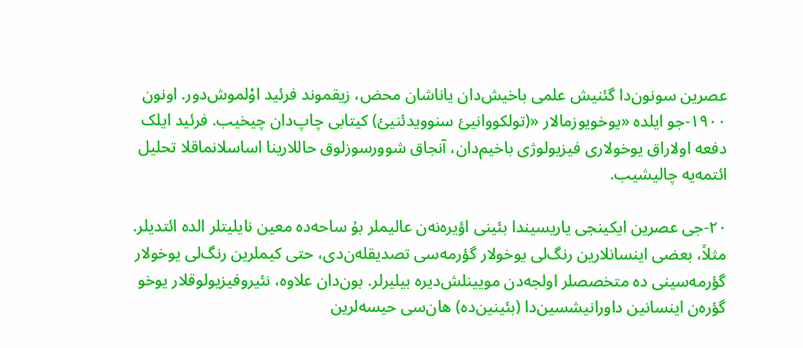عصرین سونون‌دا گئنیش علمی باخیش‌دان یاناشان محض، زیقموند فرئید اوْلموش‌دور. اونون ۱۹۰۰-جو ایلده «یوخویوزمالار «(تولکووانیئ سنوویدئنیئ) کیتابی چاپ‌دان چیخیب. فرئید ایلک دفعه اولاراق یوخولاری فیزیولوژی باخیم‌دان، آنجاق شوورسوزلوق حاللارینا اساسلانماقلا تحلیل ائتمه‌یه چالیشیب.

۲۰-جی عصرین ایکینجی یاریسیندا بئینی اؤیره‌نه‌ن عالیملر بۇ ساحه‌ده معین نایلیتلر الده ائتدیلر. مثلاً، بعضی اینسانلارین رنگ‌لی یوخولار گؤرمه‌سی تصدیقله‌ن‌دی، حتی کیملرین رنگ‌لی یوخولار گؤرمه‌سینی ده متخصصلر اولجه‌دن مویینلش‌دیره بیلیرلر. بون‌دان علاوه، نئیروفیزیولوقلار یوخو گؤره‌ن اینسانین داورانیشسین‌دا (بئینین‌ده) هان‌سی حیسه‌لرین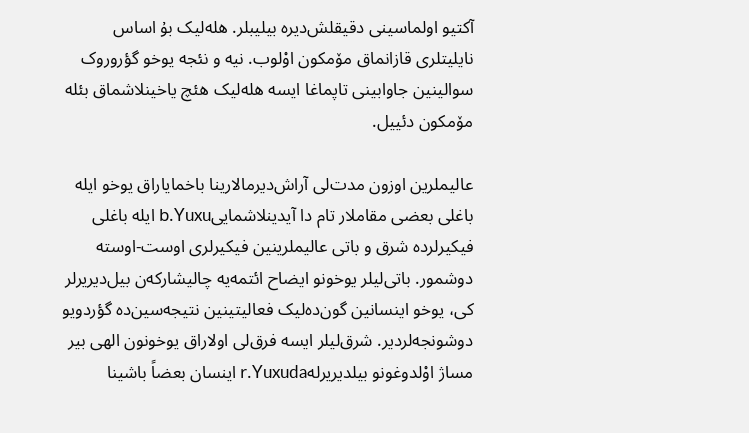آکتیو اولماسینی دقیقلش‌دیره بیلیبلر. هله‌لیک بۇ اساس نایلیتلری قازانماق مۆمکون اوْلوب. نیه و نئجه یوخو گؤروروک سوالینین جاوابینی تاپماغا ایسه هله‌لیک هئچ یاخینلاشماق بئله مۆمکون دئییل.

عالیملرین اوزون مدت‌لی آراش‌دیرمالارینا باخمایاراق یوخو ایله باغلی بعضی مقاملار تام دا آیدینلاشماییb.Yuxu ایله باغلی فیکیرلرده شرق و باتی عالیملرینین فیکیرلری اوست-اوسته دوشمور. باتی‌لیلر یوخونو ایضاح ائتمه‌یه چالیشارکه‌ن بیل‌دیریرلر کی، یوخو اینسانین گون‌ده‌لیک فعالیتینین نتیجه‌سین‌ده گؤردویو دوشونجه‌لردیر. شرق‌لیلر ایسه فرق‌لی اولاراق یوخونون الهی بیر مساژ اوْلدوغونو بیلدیریرلهr.Yuxuda اینسان بعضاً باشینا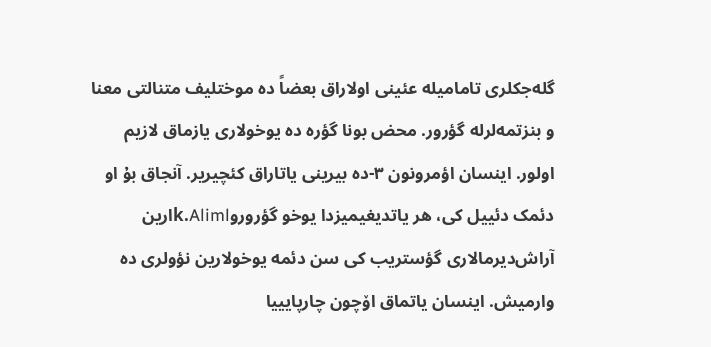گله‌جکلری تامامیله عئینی اولاراق بعضاً ده موختلیف متنالتی معنا و بنزتمه‌لرله گؤرور. محض بونا گؤره ده یوخولاری یازماق لازیم اولور. اینسان اؤمرونون ۳-ده بیرینی یاتاراق کئچیریر. آنجاق بۇ او دئمک دئییل کی، هر یاتدیغیمیزدا یوخو گؤروروk.Alimlارین آراش‌دیرمالاری گؤستریب کی سن دئمه یوخولارین نؤولری ده وارمیش. اینسان یاتماق اۆچون چارپایییا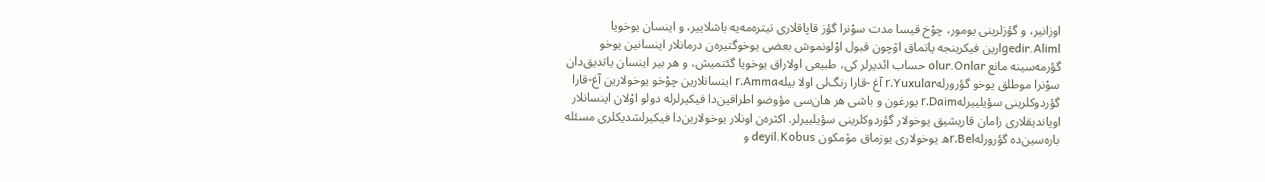اوزانیر، و گؤزلرینی یومور، چوْخ قیسا مدت سوْنرا گؤز قاپاقلاری تیتره‌مه‌یه باشلاییر، و اینسان یوخویا gedir.Alimlارین فیکرینجه یاتماق اۆچون قبول اوْلونموش بعضی یوخوگتیره‌ن درمانلار اینسانین یوخو گؤرمه‌سینه مانع olur.Onlar حساب ائدیرلر کی، طبیعی اولاراق یوخویا گئتمیش، و هر بیر اینسان یاتدیق‌دان سوْنرا موطلق یوخو گؤرورلهr.Yuxular آغ -قارا رنگ‌لی اولا بیلهr.Amma اینسانلارین چوْخو یوخولارین آغ-قارا گؤردوکلرینی سؤیلییرلهr.Daim یورغون و باشی هر هان‌سی مؤوضو اطرافین‌دا فیکیرلرله دولو اوْلان اینسانلار اویاندیقلاری زامان قاریشیق یوخولار گؤردوکلرینی سؤیلییرلر. اکثره‌ن اونلار یوخولارین‌دا فیکیرلشدیکلری مسئله باره‌سین‌ده گؤرورلهr.Belه یوخولاری یوزماق مۆمکون deyil.Kobus و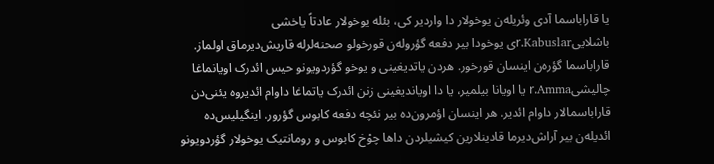یا قاراباسما آدی وئریله‌ن یوخولار دا واردیر کی، بئله یوخولار عادتاً یاخشی باشلاییr.Kabuslarی یوخودا بیر دفعه گؤروله‌ن قورخولو صحنه‌لرله قاریش‌دیرماق اولماز. قاراباسما گؤره‌ن اینسان قورخور. هردن یاتدیغینی و یوخو گؤردویونو حیس ائدرک اویانماغا چالیشیr.Amma یا اویانا بیلمیر، یا دا اویاندیغینی زنن ائدرک یاتماغا داوام ائدیروه یئنی‌دن قاراباسمالار داوام ائدیر. هر اینسان اؤمرون‌ده بیر نئچه دفعه کابوس گؤرور. اینگیلیس‌ده ائدیله‌ن بیر آراش‌دیرما قادینلارین کیشیلردن داها چوْخ کابوس و رومانتیک یوخولار گؤردویونو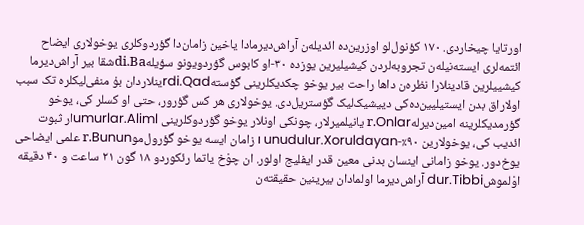اورتایا چیخاردی. ۱۷۰ کؤنول‌لو اوزرین‌ده ائدیله‌ن آراش‌دیرمادا یاخین زامان‌دا گؤردوکلری یوخولاری ایضاح ائتمه‌لری ایسته‌نیله‌ن تجروبه‌لردن کیشیلیرین یوزده ۳۰-او کابوس گؤردویونو سؤیلهdi.Baشقا بیر آراش‌دیرما کیشییلرین قادینلارا نظره‌ن داها راحت بیر یوخو چکدیکلرینی گؤستهrdi.Qadینلاردان بۇ منفی‌لیکلره تک سبب اولاراق بدن ایستیلیین‌ده‌کی دییشیک‌لیک گؤستریل‌دی. یوخولاری هر کس گؤرور، حتی او کسلر کی، یوخو گؤرمدیکلرینه امین‌دیرلهr.Onlar یانیلمیرلار، چونکی اونلار یوخو گؤردوکلرینی umurlar.Alimlار ثبوت ائدیب کی، یوخولارین ۹۰٪-ı unudulur.Xoruldayan زامان ایسه یوخو گؤرول‌موr.Bunun علمی ایضاحی یوخ‌دور. یوخو زامانی اینسان بدنی معین قدر ایفلیج اولور. ان چوْخ یاتما رئکوردو ۱۸ گون ۲۱ ساعت و ۴۰ دقیقه اوْلموشdur.Tibbi آراش‌دیرما اولمادان بیرینین حقیقته‌ن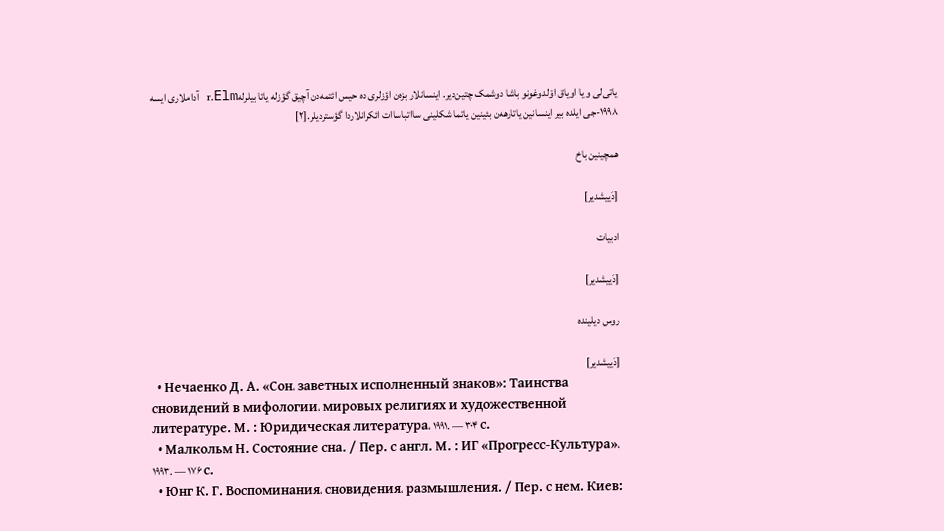یاتی‌لی و یا اویاق اوْلدوغونو باشا دوشمک چتین‌دیر. اینسانلار بزه‌ن اؤزلری ده حیس ائتمه‌دن آچیق گؤزله یاتا بیلرلهr.Elm آداملاری ایسه ۱۹۹۸-جی ایلده بیر اینسانین یاتارهه‌ن بئینین یاتما شکلینی سااتباساات ائکرانلاردا گؤستردیلر.[۲]

همچینین باخ

[دَییشدیر]

ادبیات

[دَییشدیر]

روس دیلینده

[دَییشدیر]
  • Нечаенко Д. А. «Сон، заветных исполненный знаков»: Таинства сновидений в мифологии، мировых религиях и художественной литературе. М. : Юридическая литература، ۱۹۹۱. — ۳۰۴ с.
  • Малкольм Н. Состояние сна. / Пер. с англ. М. : ИГ «Прогресс-Культура»، ۱۹۹۳. — ۱۷۶ с.
  • Юнг К. Г. Воспоминания، сновидения، размышления. / Пер. с нем. Киев: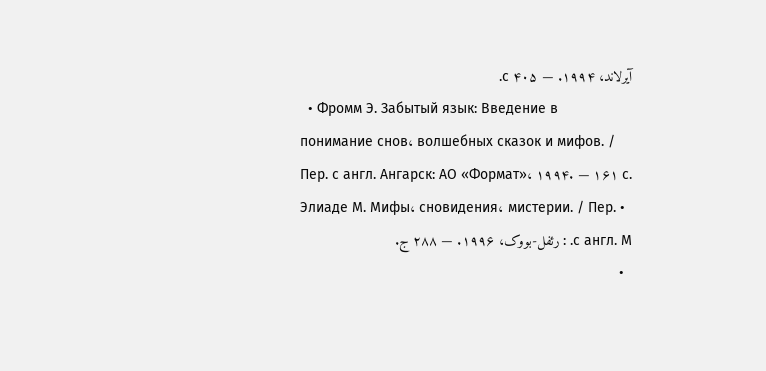آیرلاند، ۱۹۹۴. — ۴۰۵ с.
  • Фромм Э. Забытый язык: Введение в понимание снов، волшебных сказок и мифов. / Пер. с англ. Ангарск: АО «Формат»، ۱۹۹۴. — ۱۶۱ с.
  • Элиаде М. Мифы، сновидения، мистерии. / Пер. с англ. М. : رئفل-بووک، ۱۹۹۶. — ۲۸۸ ج.
  •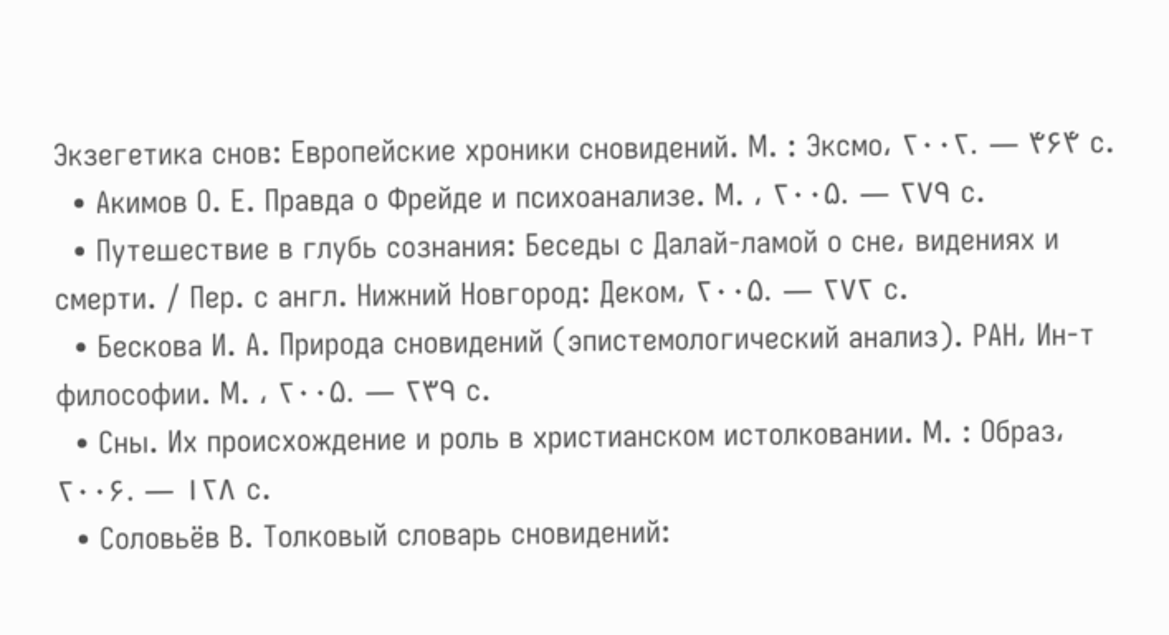Экзегетика снов: Европейские хроники сновидений. М. : Эксмо، ۲۰۰۲. — ۴۶۴ с.
  • Акимов О. Е. Правда о Фрейде и психоанализе. М. ، ۲۰۰۵. — ۲۷۹ с.
  • Путешествие в глубь сознания: Беседы с Далай-ламой о сне، видениях и смерти. / Пер. с англ. Нижний Новгород: Деком، ۲۰۰۵. — ۲۷۲ с.
  • Бескова И. А. Природа сновидений (эпистемологический анализ). РАН، Ин-т философии. М. ، ۲۰۰۵. — ۲۳۹ с.
  • Сны. Их происхождение и роль в христианском истолковании. М. : Образ، ۲۰۰۶. — ۱۲۸ с.
  • Соловьёв В. Толковый словарь сновидений: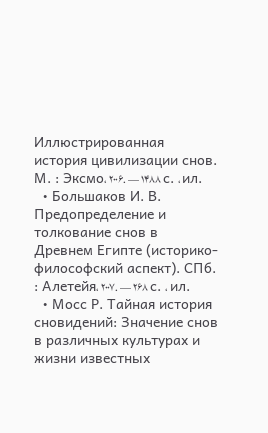Иллюстрированная история цивилизации снов. М. : Эксмо، ۲۰۰۶. — ۱۴۸۸ с. ، ил.
  • Большаков И. В. Предопределение и толкование снов в Древнем Египте (историко-философский аспект). СПб. : Алетейя، ۲۰۰۷. — ۲۶۸ с. ، ил.
  • Мосс Р. Тайная история сновидений: Значение снов в различных культурах и жизни известных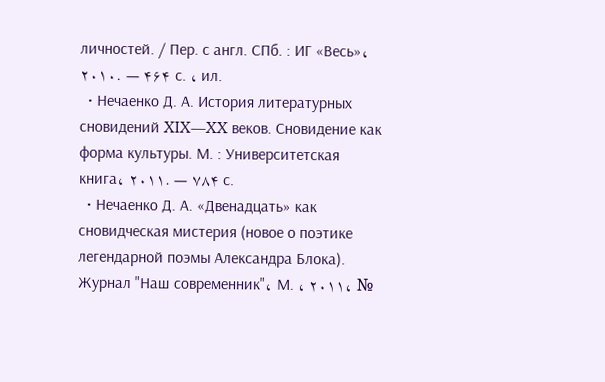личностей. / Пер. с англ. СПб. : ИГ «Весь»، ۲۰۱۰. — ۴۶۴ с. ، ил.
  • Нечаенко Д. А. История литературных сновидений XIX—XX веков. Сновидение как форма культуры. М. : Университетская книга، ۲۰۱۱. — ۷۸۴ с.
  • Нечаенко Д. А. «Двенадцать» как сновидческая мистерия (новое о поэтике легендарной поэмы Александра Блока). Журнал "Наш современник"، М. ، ۲۰۱۱، №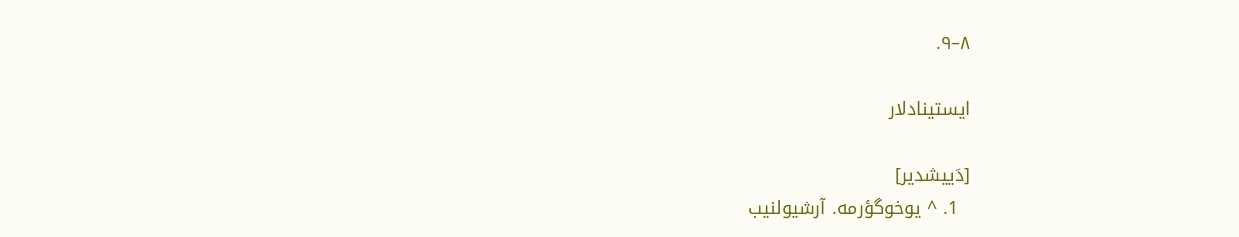۸–۹.

ایستینادلار

[دَییشدیر]
  1. ^ یوخوگؤرمه. آرشیولنیب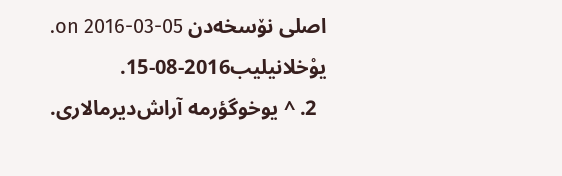اصلی نۆسخه‌دن on 2016-03-05. یوْخلانیلیب2016-08-15.
  2. ^ یوخوگؤرمه آراش‌دیرمالاری.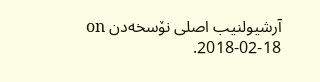آرشیولنیب اصلی نۆسخه‌دن on 2018-02-18.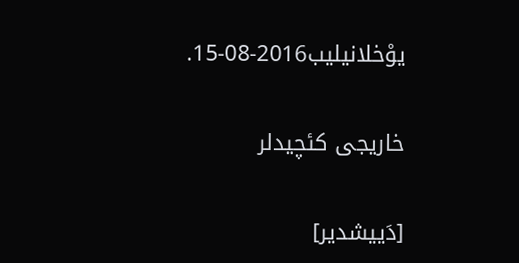یوْخلانیلیب2016-08-15.

خاریجی کئچیدلر

[دَییشدیر]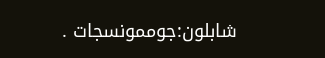شابلون:جوممونسجات .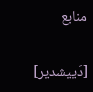منابع

[دَییشدیر]